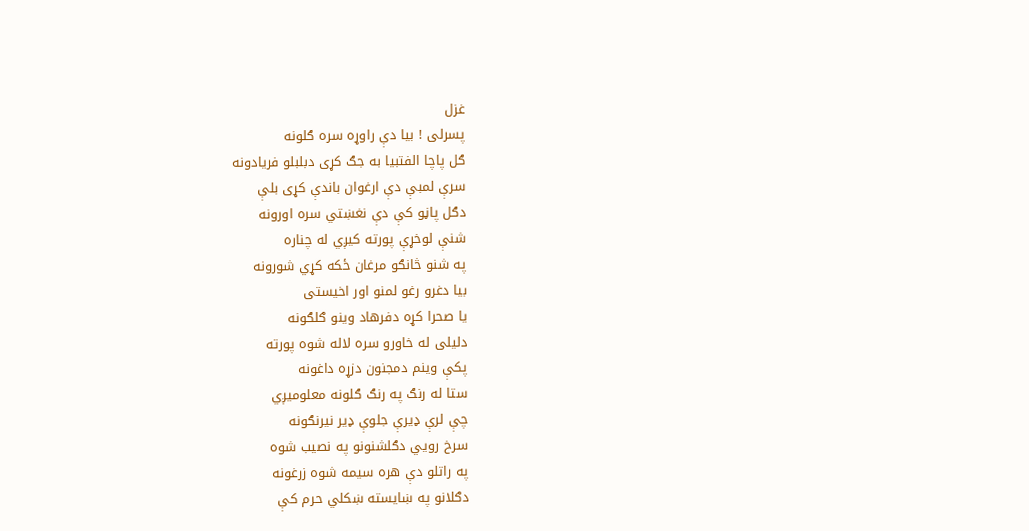غزل
پسرلی ! بیا دې راوړه سره ګلونه
ګل پاچا الفتبیا به جګ کړی دبلبلو فریادونه
سرې لمبې دې ارغوان باندې کړی بلې
دګل پاڼو کې دې نغښتي سره اورونه
شنې لوخړې پورته کیږي له چناره
په شنو څانګو مرغان ځکه کړي شورونه
بیا دغرو رغو لمنو اور اخیستی
یا صحرا کړه دفرهاد وینو ګلګونه
دلیلی له خاورو سره لاله شوه پورته
پکې وینم دمجنون دزړه داغونه
ستا له رنګ په رنګ ګلونه معلومیږي
چې لرې ډیرې جلوې ډیر نیرنګونه
سرخ رويي دګلشنونو په نصیب شوه
په راتلو دې هره سیمه شوه زرغونه
دګلانو په ښایسته ښکلي حرم کې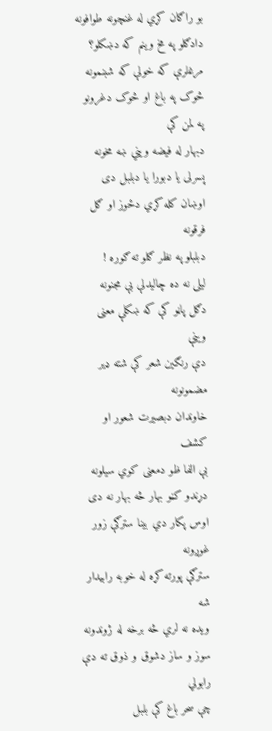بو راګان کړي له غنچونه طوافونه
دادګلو په مخ وینم که دښکلو؟
مرغلرې که خولې که شبنمونه
څوک په باغ او څوک دغرونو په لمن کې
دبهار له فیضه ویني ښه مخونه
پسرلی یا دبورا یا دبلبل دی
اوښان کله کړي دځوز او ګل فرقونه
دبلبلو په نظر ګلو ته ګوره !
لیلی نه ده چالیدلې بې مجنونه
دګل پاڼو کې که ښکلې معنی وینې
دې رنګین شعر کې شته ډیر مضمونونه
خاوندان دبصیرت شعور او کشف
بې الفا ظو دمعنی کوي سیلونه
دړندو کڼو بهار څه بهار نه دی
اوس پکار دي بینا سترګې زور غوږونه
سترګې پورته کړه له خوبه رابیدار شه
ویده نه لري څه برخه له ژوندونه
سوز و ساز دشوق و ذوق ته دې رابولي
چې سحر باغ کې بلبل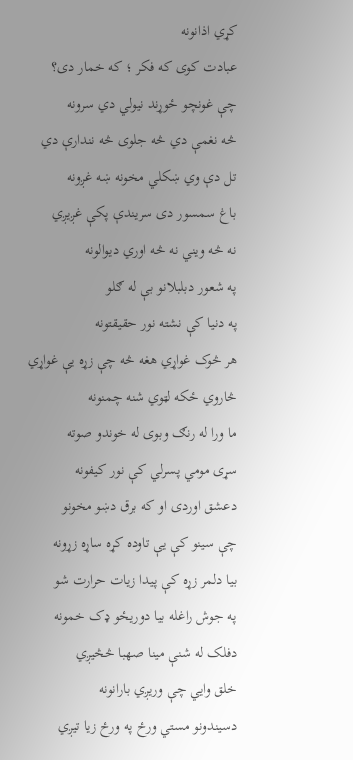کړي اذانونه
عبادت کوی که فکر ؛ که خمار دی؟
چې غونچو ځوړند نیولي دي سرونه
څه نغمې دي څه جلوی څه نندارې دي
تل دې وي ښکلي مخونه ښه غږونه
باغ سمسور دی سریندې پکې غږیږي
نه څه ویني نه څه اوري دیوالونه
په شعور دبلبلانو بې له ګلو
په دنیا کې نشته نور حقیقتونه
هر څوک غواړي هغه څه چې زړه یې غواړي
څاروي ځکه لټوي شنه چمنونه
ما ورا له رنګ وبوی له خوندو صوته
سړی مومي پسرلي کې نور کیفونه
دعشق اوردی او که برق دښو مخونو
چې سینو کې یې تاوده کړه ساړه زړونه
بیا دلمر زړه کې پیدا زیات حرارت شو
په جوش راغله بیا دوریځو ډک خمونه
دفلک له شنې مینا صهبا څڅيږي
خلق وایي چې وریږي بارانونه
دسیندونو مستي ورځ په ورځ زیا تیږي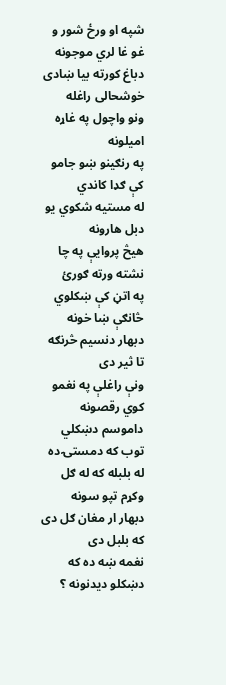شپه او ورځ شور و غو غا لري موجونه
دباغ کورته بیا ښادی خوشحالی راغله
ونو واچول په غاړه امیلونه
په رنګینو ښو جامو کې ګډا کاندي
له مستیه شکوي یو دبل هارونه
هیڅ پروایې په چا نشته ورته ګورئ
په اتڼ کې ښکلوي څانګې ښا خونه
دبهار دنسیم څرنګه تا ثیر دی
ونې راغلې په نغمو کوي رقصونه
داموسم دښکلي توب که دمستۍ ده
له بلبله که له ګل وکړم تپو سونه
دبهار ار مغان ګل دی که بلبل دی
نغمه ښه ده که دښکلو دیدنونه ؟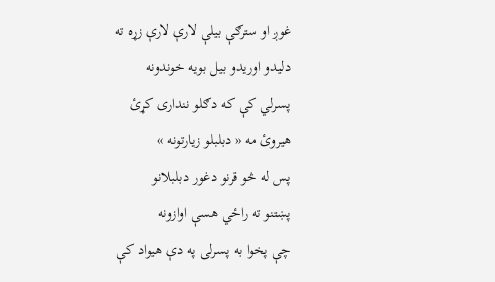غوږ او سترګې بیلې لارې لارې زړه ته
دلیدو اوریدو بیل بویه خوندونه
پسرلي کې که دګلو ننداری کړئ
هیروئ مه « دبلبلو زیارتونه »
پس له څو قرنو دغور دبلبلانو
پښتنو ته راځي هسې اوازونه
چې پخوا به پسرلی په دې هیواد کې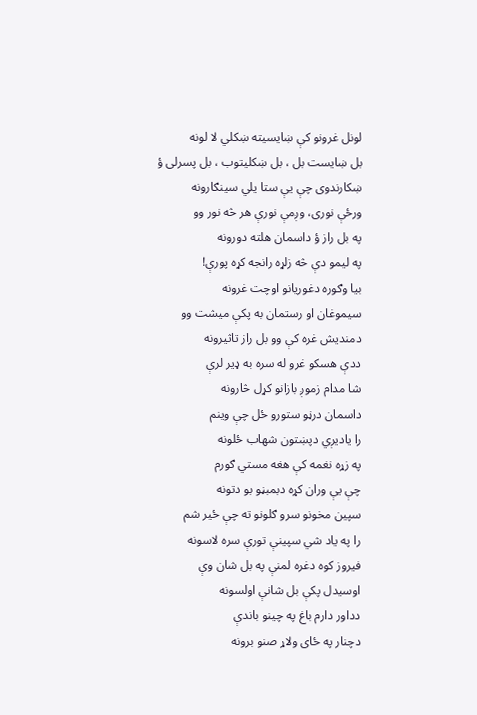لونل غرونو کې ښایسیته ښکلي لا لونه
بل ښایست بل ، بل ښکلیتوب ، بل پسرلی ؤ
ښکارندوی چې یې ستا یلي سینګارونه
ورځې نوری، وږمې نورې هر څه نور وو
په بل راز ؤ داسمان هلته دورونه
په لیمو دې څه زلړه رانجه کړه پورې!
بیا وګوره دغوریانو اوچت غرونه
سیموغان او رستمان به پکې میشت وو
دمندیش غره کې وو بل راز تاثیرونه
ددې هسکو غرو له سره به ډیر لرې
شا مدام زموږ بازانو کړل څارونه
داسمان درڼو ستورو ځل چې وینم
را یادیږي دپښتون شهاب ځلونه
په زړه نغمه کې هغه مستي ګورم
چې یې وران کړه دبمبڼو بو دتونه
سپین مخونو سرو ګلونو ته چې ځیر شم
را په یاد شي سپینې تورې سره لاسونه
فیروز کوه دغره لمنې په بل شان وې
اوسیدل پکې بل شانې اولسونه
دداور دارم باغ په چینو باندې
دچنار په ځای ولاړ صنو برونه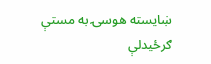ښایسته هوسۍ به مستې ګرځیدلې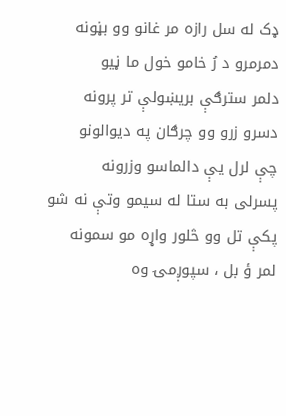ډک له سل رازه مر غانو وو بڼونه
دمرمرو د رُ خامو خول ما ڼیو
دلمر سترګې بریښولې تر پرونه
دسرو زرو وو چرګان په دیوالونو
چې لرل یې دالماسو وزرونه
پسرلی به ستا له سیمو وتې نه شو
پکې تل وو څلور واړه مو سمونه
لمر ؤ بل ، سپوږمۍ وه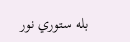بله ستوري نور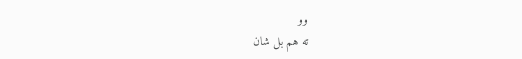وو
ته هم بل شان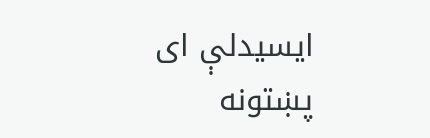ایسیدلې ای پښتونه